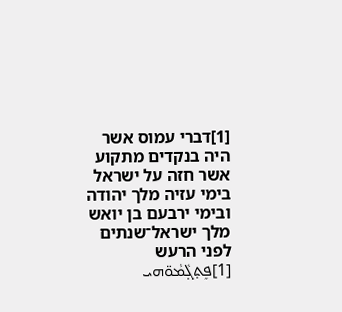[1]דברי עמוס אשר היה בנקדים מתקוע אשר חזה על ישראל בימי עזיה מלך יהודה ובימי ירבעם בן יואש מלך ישראל־שנתים לפני הרעש [1]ܦܸܬ̣ܓ̣ܵܡܵܘ̈ܗܝ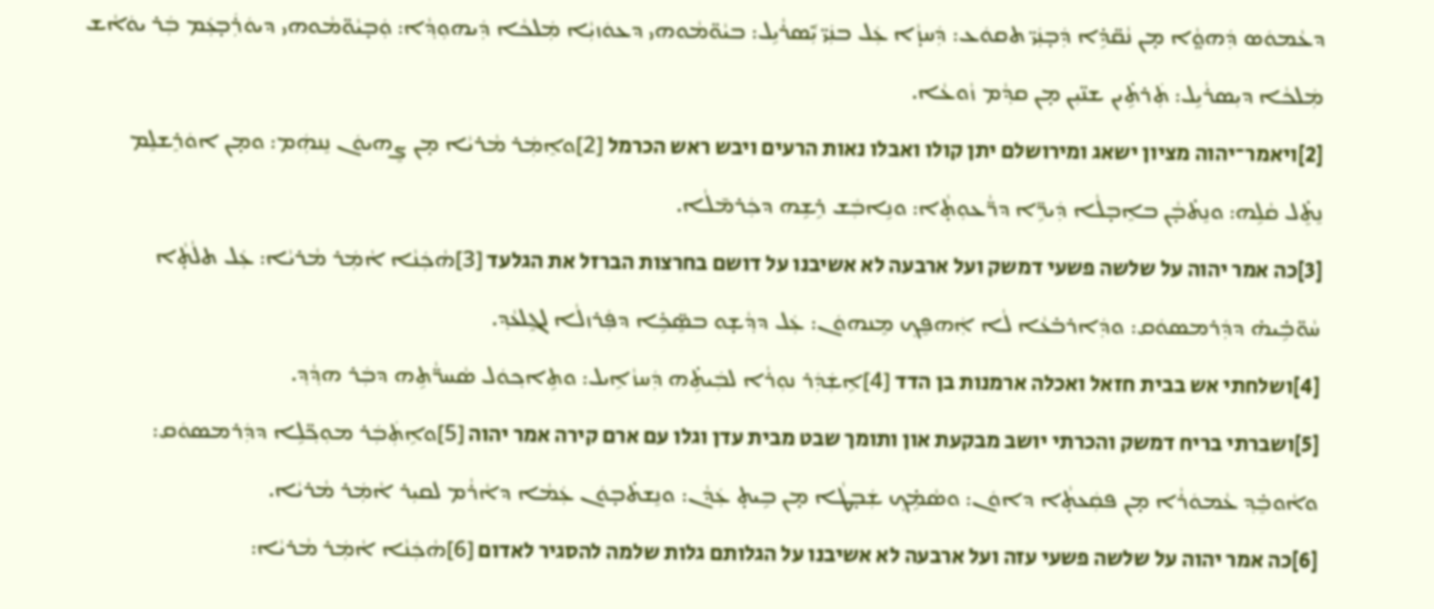ܕܥܵܡܘܿܣ ܕܲܗܘ̤ܵܐ ܡ̣ܢ ܢܵܩ̈ܕܹ̇ܐ ܕܲܒ̣ܢܲܝ̈ ܬܩܘܿܥ: ܕܲܚܙ̣ܵܐ ܥܲܠ ܒܢܲܝ̈ ܝܑܼܣܪܵܝܹܠ: ܒܝܵܘ̈ܡܵܘܗܝ ܕܥܘܿܙܝܼܵܐ ܡܲܠܟܵܐ ܕܲܝܗܘܼܕ݂ܵܐ: ܘܲܒ̣ܝܵܘ̈ܡܵܘܗܝ ܕܝܘܿܪܲܒ̣ܥܲܡ ܒܲܪ ܝܘܿܐܵܫ ܡܲܠܟܵܐ ܕܝܼܣܪܵܝܹܠ: ܬܲܪܬܹ̇ܝܢ ܫܢ̈ܝܼܢ ܡ̣ܢ ܩܕ݂ܵܡ ܙܵܘܥܵܐ.
[2]ויאמר־יהוה מציון ישאג ומירושלם יתן קולו ואבלו נאות הרעים ויבש ראש הכרמל [2]ܘܐܸܡܲܪ ܡܵܪܝܵܐ ܡ̣ܢ ܨܸܗܝܘܿܢ ܢܸܢܗܲܡ: ܘܡ̣ܢ ܐܘܿܪܸܫܠܸܡ ܢܸܬܸ̇ܠ ܩܵܠܹܗ: ܘܢܸܬ̇ܒ̣ܵܢ ܒܐܸܒ̣ܠܵܐ ܕܲܝܪܹ̈ܐ ܕܪ̈ܵܥܘܼܬ̣ܵܐ: ܘܢܹܐܒܲܫ ܪܹܫܹܗ ܕܟܲܪܡ̄ܠܵܐ.
[3]כה אמר יהוה על שלשה פשעי דמשק ועל ארבעה לא אשיבנו על דושם בחרצות הברזל את הגלעד [3]ܗܵܟܲܢܵܐ ܐܵܡܲܪ ܡܵܪܝܵܐ: ܥܲܠ ܬܠܵܬ̣ܵܐ ܚܵܘ̈ܒܹ̇ܝܗ̇ ܕܕܲܪܡܣܘܿܩ: ܘܕܲܐܪܒ̇ܥܵܐ ܠܵܐ ܐܲܗܦܸܟ݂ ܡܸܢܗܘܿܢ: ܥܲܠ ܕܕ݂ܵܫ̣ܘ ܒܣܸ̈ܟܹ̇ܐ ܕܦܲܪܙܠܵܐ ܠܓܸܠܥܵܕ݂.
[4]ושלחתי אש בבית חזאל ואכלה ארמנות בן הדד [4]ܐܹܫܲܕܲܪ ܢܘܼܪܵܐ ܠܒܲܝܬܹ̇ܗ ܕܲܚܙܵܐܹܝܠ: ܘܬܹܐܟ݂ܘܿܠ ܣܵܚܪ̈ܵܬܹܗ ܕܒܲܪ ܗܕ݂ܵܕ݂.
[5]ושברתי בריח דמשק והכרתי יושב מבקעת און ותומך שבט מבית עדן וגלו עם ארם קירה אמר יהוה [5]ܘܐܹܬܲܒܲܪ ܡܘܼܟ݂̈ܠܹܐ ܕܕܲܪܡܣܘܿܩ: ܘܐܵܘܒܸ̇ܕ݂ ܥܵܡܘܿܪܵܐ ܡ̣ܢ ܦܩܲܥܬ̣ܵܐ ܕܐܘܿܢ: ܘܣܵܡܹ̇ܟ݂ ܫܲܒ̣ܛܵܐ ܡ̣ܢ ܒܹܝܬ̣ ܥܲܕܵܢ: ܘܢܸܫܬ̇ܒ̣ܘܿܢ ܥܲܡܵܐ ܕܐܵܪܵܡ ܠܩܝܼܪ ܐܵܡܲܪ ܡܵܪܝܵܐ.
[6]כה אמר יהוה על שלשה פשעי עזה ועל ארבעה לא אשיבנו על הגלותם גלות שלמה להסגיר לאדום [6]ܗܵܟܲܢܵܐ ܐܵܡܲܪ ܡܵܪܝܵܐ: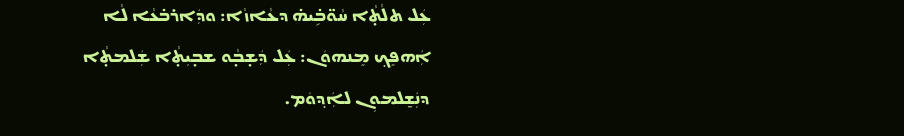ܥܲܠ ܬܠܵܬ̣ܵܐ ܚܵܘ̈ܒܹ̇ܝܗ̇ ܕܥܵܐܙܵܐ: ܘܕܲܐܪܒ̇ܥܵܐ ܠܵܐ ܐܲܗܦܸܟ݂ ܡܸܢܗܘܿܢ: ܥܲܠ ܕܲܫ̣ܒ̣ܵܘ ܫܒ̣ܝܼܬ̣ܵܐ ܫܲܠܡܬ̣ܵܐ ܕܢܲܫ̱ܠܡܘܼܢ ܠܐܲܕ݂ܘܿܡ.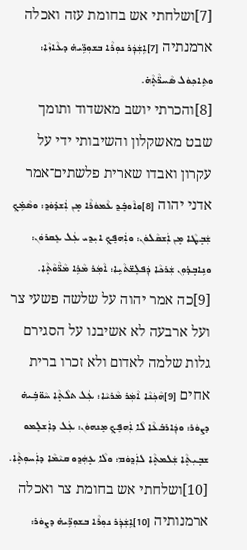[7]ושלחתי אש בחומת עזה ואכלה ארמנתיה [7]ܐܹܫܲܕܲܪ ܢܘܼܪܵܐ ܒܫܘܼܪܹ̈ܝܗ̇ ܕܥܵܐܙܵܐ: ܘܬܹܐܟ݂ܘܿܠ ܣܵܚܪ̈ܵܬ̣ܵܗ̇.
[8]והכרתי יושב מאשדוד ותומך שבט מאשקלון והשיבותי ידי על עקרון ואבדו שארית פלשתים־אמר אדני יהוה [8]ܘܐܵܘܒܸ̇ܕ݂ ܥܵܡܘܿܪܵܐ ܡ̣ܢ ܐܲܫܕ̇ܘܿܕ݂: ܘܣܵܡܹ̇ܟ݂ ܫܲܒ̣ܛܵܐ ܡ̣ܢ ܐܲܫܩܵܠܘܿܢ: ܘܐܲܗܦܸܟ݂ ܐܝܼܕ݂ܝ ܥܲܠ ܥܸܩܪܘܿܢ: ܘܢܹܐܒ̣ܕ̇ܘܼܢ ܫܲܪܟܵܐ ܕܲܦܠܸܫ̈ܬܵܝܹܐ: ܐܵܡܲܪ ܡܵܪܹܐ ܡܵܪ̈ܵܘܵܬ̣ܵܐ.
[9]כה אמר יהוה על שלשה פשעי צר ועל ארבעה לא אשיבנו על הסגירם גלות שלמה לאדום ולא זכרו ברית אחים [9]ܗܵܟܲܢܵܐ ܐܵܡܲܪ ܡܵܪܝܵܐ: ܥܲܠ ܬܠܵܬ̣ܵܐ ܚܵܘ̈ܒܹ̇ܝܗ̇ ܕܨܘܿܪ: ܘܕܲܐܪܒ̇ܥܵܐ ܠܵܐ ܐܲܗܦܸܟ݂ ܡܸܢܗܘܿܢ: ܥܲܠ ܕܐܲܫܠܸܡܘ ܫܒ̣ܝܼܬ̣ܵܐ ܫܲܠܡܬ̣ܵܐ ܠܐܲܕ݂ܘܿܡ: ܘܠܵܐ ܥ̣ܗܲܕ݂ܘ ܩܝܵܡܵܐ ܕܐܲܚܘܼܬ̣ܵܐ.
[10]ושלחתי אש בחומת צר ואכלה ארמנותיה [10]ܐܹܫܲܕܲܪ ܢܘܼܪܵܐ ܒܫܘܼܪܹ̈ܝܗ̇ ܕܨܘܿܪ: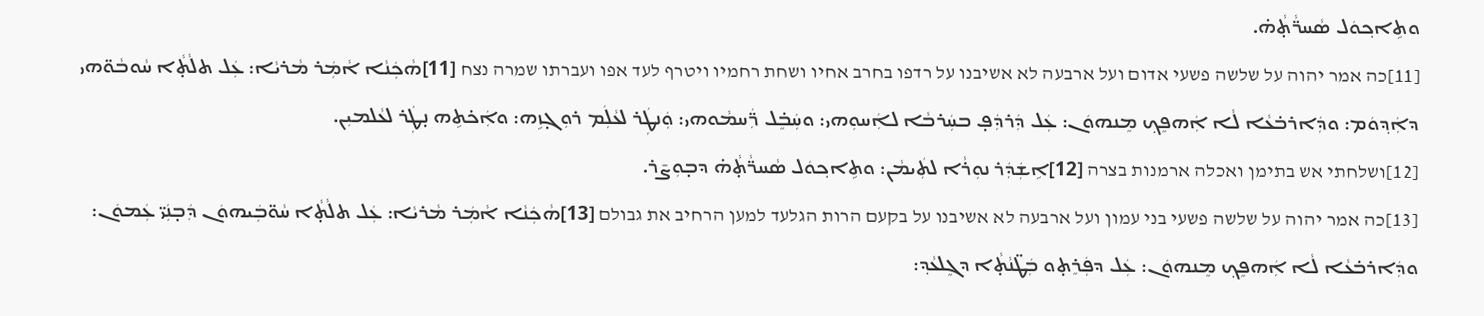ܘܬܹܐܟ݂ܘܿܠ ܣܵܚܪ̈ܵܬ̣ܵܗ̇.
[11]כה אמר יהוה על שלשה פשעי אדום ועל ארבעה לא אשיבנו על רדפו בחרב אחיו ושחת רחמיו ויטרף לעד אפו ועברתו שמרה נצח [11]ܗܵܟܲܢܵܐ ܐܵܡܲܪ ܡܵܪܝܵܐ: ܥܲܠ ܬܠܵܬ̣ܵܐ ܚܵܘܒܵܘ̈ܗܝ ܕܐܲܕ݂ܘܿܡ: ܘܕܲܐܪܒ̇ܥܵܐ ܠܵܐ ܐܲܗܦܸܟ݂ ܡܸܢܗܘܿܢ: ܥܲܠ ܕܲܪܕܲܦ̣ ܒܚܲܪܒܵܐ ܠܐܲܚܘܼܗܝ: ܘܚܲܒܸ̇ܠ ܪ̈ܲܚܡܵܘܗܝ: ܘܲܢܛܲܪ ܠܥܵܠܲܡ ܪܘܼܓ̣ܙܹܗ: ܘܐܲܟ̇ܬܹܗ ܢ̣ܛܲܪ ܠܥܵܠܡܝܼܢ.
[12]ושלחתי אש בתימן ואכלה ארמנות בצרה [12]ܐܹܫܲܕܲܪ ܢܘܼܪܵܐ ܠܬܲܝܡܵܢ: ܘܬܹܐܟ݂ܘܿܠ ܣܵܚܪ̈ܵܬ̣ܵܗ̇ ܕܒ̣ܘܼܨ̄ܪ.
[13]כה אמר יהוה על שלשה פשעי בני עמון ועל ארבעה לא אשיבנו על בקעם הרות הגלעד למען הרחיב את גבולם [13]ܗܵܟܲܢܵܐ ܐܵܡܲܪ ܡܵܪܝܵܐ: ܥܲܠ ܬܠܵܬ̣ܵܐ ܚܵܘ̈ܒܲܝܗܘܿܢ ܕܲܒ̣ܢܲܝ̈ ܥܲܡܘܿܢ: ܘܕܲܐܪܒ̇ܥܵܐ ܠܵܐ ܐܲܗܦܸܟ݂ ܡܸܢܗܘܿܢ: ܥܲܠ ܕܦܲܪܸܬ̣ܘ ܒܲܛ̈ܢܵܬ̣ܵܐ ܕܓܸܠܥܵܕ݂: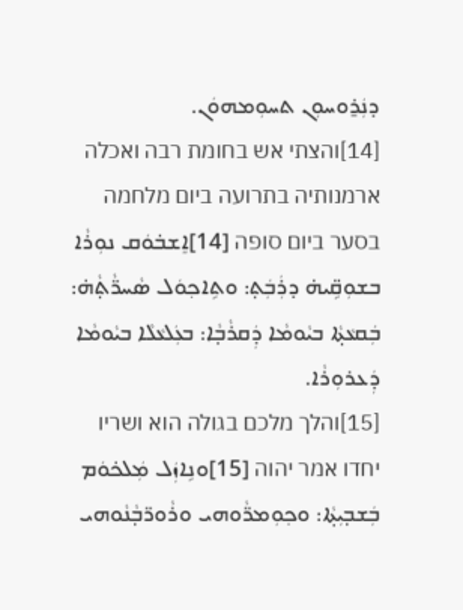ܕܢܲܪ̱ܘܚܘܼܢ ܬܚܘܼܡܗܘܿܢ.
[14]והצתי אש בחומת רבה ואכלה ארמנותיה בתרועה ביום מלחמה בסער ביום סופה [14]ܐܸܫܒ̇ܘܿܩ ܢܘܼܪܵܐ ܒܫܘܼܩܹ̈ܝܗ̇ ܕܪܲܒܲܬ̣: ܘܬܹܐܟ݂ܘܿܠ ܣܵܚܪ̈ܵܬ̣ܵܗ̇: ܒܲܩܥܵܬ̣ܵܐ ܒܝܵܘܡܵܐ ܕܲܩܪܵܒ̣ܵܐ: ܒܥܲܠܥܵܠܵܐ ܒܝܵܘܡܵܐ ܕܲܥܪܘܼܪܵܐ.
[15]והלך מלכם בגולה הוא ושריו יחדו אמר יהוה [15]ܘܢܹܐܙܲܠ ܡܲܠܟ̇ܘܿܡ ܒܲܫܒ̣ܝܼܬ̣ܵܐ: ܘܟ݂ܘܼܡܪ̈ܵܘܗܝ ܘܪܵܘܪ̈ܒ̣ܵܢܵܘܗܝ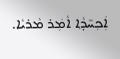ܐܲܟ݂ܚ̄ܕ݂ܵܐ ܐܵܡܲܪ ܡܵܪܝܵܐ.